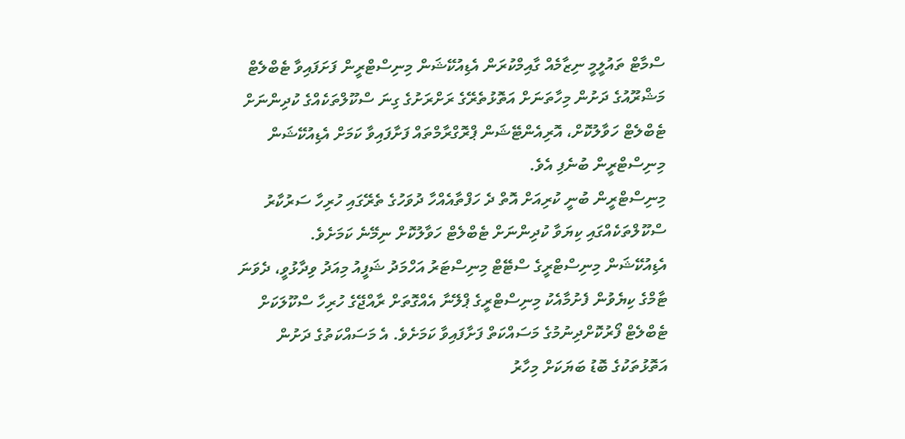ސްމާޓް ތައުލީމީ ނިޒާމެއް ގާއިމްކުރަން އެޑިއުކޭޝަން މިނިސްޓްރީން ފަށަފައިވާ ޓެބްލެޓް މަޝްރޫއުގެ ދަށުން މިހާތަނަށް އަތޮޅުތެރޭގެ ރަށްރަށުގެ ގިނަ ސްކޫލްތަކެއްގެ ކުދިންނަށް ޓެބްލެޓް ހަވާލުކޮށް، އޮރިއެންޓޭޝަން ޕްރޮގްރާމްތައް ފަށާފައިވާ ކަމަށް އެޑިއުކޭޝަން
މިނިސްޓްރީން ބުނެފި އެވެ.
މިނިސްޓްރީން ބުނީ ކުރިއަށް އޮތް ދެ ހަފްތާއެއްހާ ދުވަހުގެ ތެރޭގައި ހުރިހާ ސަރުކާރު ސްކޫލްތަކެއްގައި ކިޔަވާ ކުދިންނަށް ޓެބްލެޓް ހަވާލުކޮށް ނިމޭނެ ކަމަށެވެ.
އެޑިއުކޭޝަން މިނިސްޓްރީގެ ސްޓޭޓް މިނިސްޓަރު އަހްމަދު ޝަފީއު މިއަދު ވިދާޅުވީ، ދެވަނަ ޓާމްގެ ކިޔެވުން ފެށުމާއެކު މިނިސްޓްރީގެ ޕްލޭނާ އެއްގޮތަށް ރާއްޖޭގެ ހުރިހާ ސްކޫލަކަށް ޓެބްލެޓް ފޯރުކޮށްދިނުމުގެ މަސައްކަތް ފަށާފައިވާ ކަމަށެވެ. އެ މަސައްކަތުގެ ދަށުން އަތޮޅުތަކުގެ ބޮޑު ބަޔަކަށް މިހާރު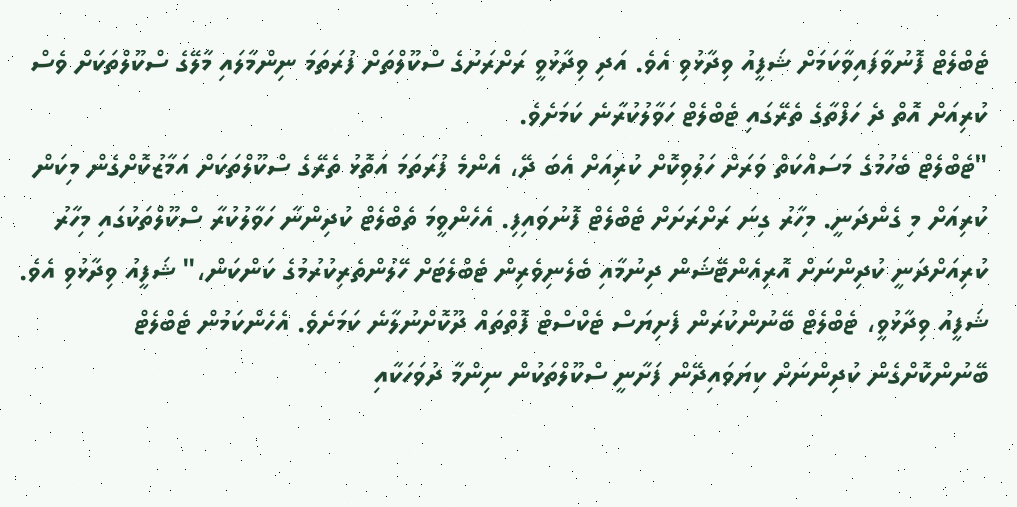ޓެބްލެޓް ފޮނުވާފައިވާކަމަށް ޝަފީއު ވިދާޅުވި އެވެ. އަދި ވިދާޅުވީ ރަށްރަށުގެ ސްކޫލްތަށް ފުރަތަމަ ނިންމާލައި މާލޭގެ ސްކޫލްތަކަށް ވެސް ކުރިއަށް އޮތް ދެ ހަފްތާގެ ތެރޭގައި ޓެބްލެޓް ހަވާލުކުރާނެ ކަމަށެވެ.
"ޓެބްލެޓް ބެހުމުގެ މަސައްކަތް ވަރަށް ހަލުވިކޮށް ކުރިއަށް އެބަ ދޭ، އެންމެ ފުރަތަމަ އަތޮޅު ތެރޭގެ ސްކޫލްތަކަށް އަމާޒުކޮށްގެން މިކަން ކުރިއަށް މި ގެންދަނީ. މިހާރު ގިނަ ރަށްރަށަށް ޓެބްލެޓް ފޮނުވައިފި. އެހެންވީމަ ތެބްލެޓް ކުދިންނާ ހަވާލުކުރާ ސްކޫލްތަކުގައި މިހާރު ކުރިއަށްދަނީ ކުދިންނަށް އޮރިއެންޓޭޝަން ދިނުމާއި ބެލެނިވެރިން ޓެބްލެޓަށް ހޭލުންތެރިކުރުމުގެ ކަންކަން،" ޝަފީއު ވިދާޅުވި އެވެ.
ޝަފީއު ވިދާޅުވީ، ޓެބްލެޓް ބޭނުންކުރަން ފެށިޔަސް ޓެކްސްޓް ފޮތްތައް ދޫކޮށްނުލާނެ ކަމަށެވެ. އެހެންކަމުން ޓެބްލެޓް ބޭނުންކޮށްގެން ކުދިންނަށް ކިޔަވައިދޭން ފަށާނީ ސްކޫލްތަކުން ނިންމާ ދުވަހަކާއި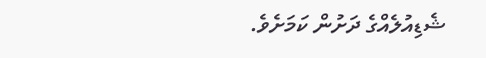ޝެޑިއުލެއްގެ ދަށުން ކަމަށެވެ.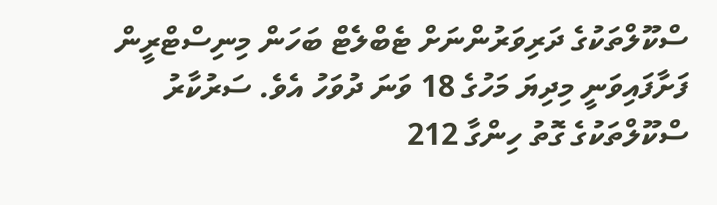ސްކޫލްތަކުގެ ދަރިވަރުންނަށް ޓެބްލެޓް ބަހަން މިނިސްޓްރީން ފަށާފައިވަނީ މިދިޔަ މަހުގެ 18 ވަނަ ދުވަހު އެވެ. ސަރުކާރު ސްކޫލްތަކުގެ ގޮތު ހިންގާ 212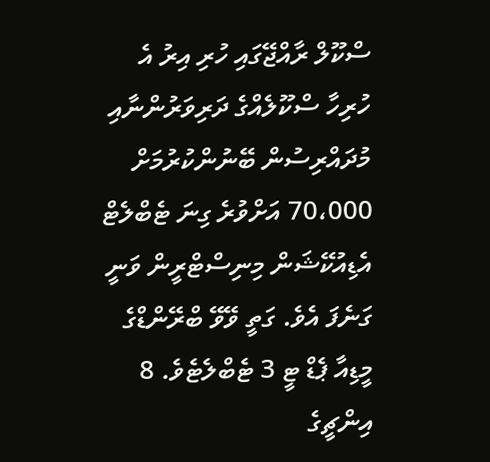ސްކޫލް ރާއްޖޭގައި ހުރި އިރު އެ ހުރިހާ ސްކޫލެއްގެ ދަރިވަރުންނާއި މުދައްރިސުން ބޭނުންކުރުމަށް 70،000 އަށްވުރެ ގިނަ ޓެބްލެޓް އެޑިއުކޭޝަން މިނިސްޓްރީން ވަނީ ގަނެފަ އެވެ. ގަތީ ވޭވޭ ބްރޭންޑްގެ މީޑިއާ ޕެޑް ޓީ 3 ޓެބްލެޓެވެ. 8 އިންޗީގެ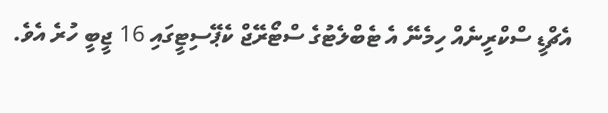އެޗްޑީ ސްކްރީނެއް ހިމެނޭ އެ ޓެބްލެޓުގެ ސްޓޯރޭޖް ކެޕޭސިޓީގައި 16 ޖީބީ ހުރެ އެވެ.